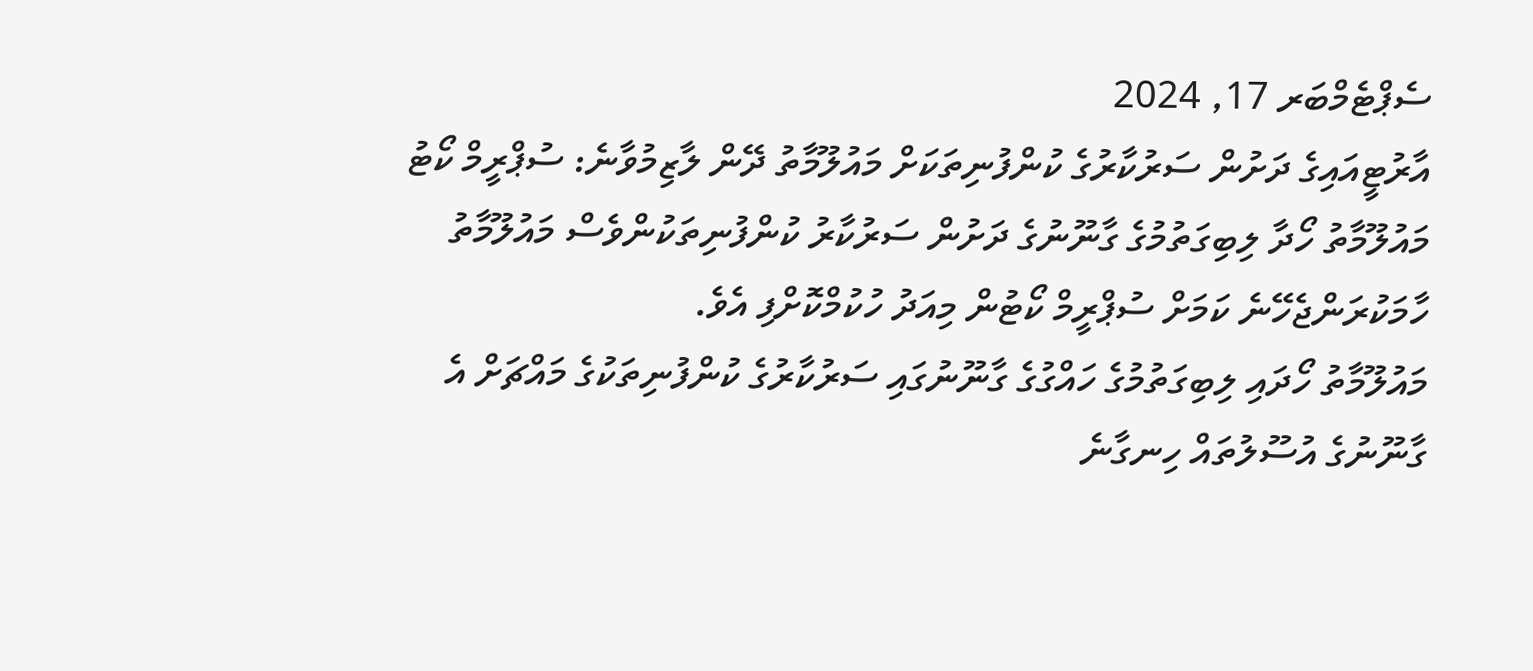ސެޕްޓެމްބަރ 17, 2024
އާރުޓީއައިގެ ދަށުން ސަރުކާރުގެ ކުންފުނިތަކަށް މައުލޫމާތު ދޭން ލާޒިމުވާނެ: ސުޕްރީމް ކޯޓު
މައުލޫމާތު ހޯދާ ލިބިގަތުމުގެ ގާނޫނުގެ ދަށުން ސަރުކާރު ކުންފުނިތަކުންވެސް މައުލޫމާތު ހާމަކުރަންޖެހޭނެ ކަމަށް ސުޕްރީމް ކޯޓުން މިއަދު ހުކުމްކޮށްފި އެވެ.
މައުލޫމާތު ހޯދައި ލިބިގަތުމުގެ ހައްގުގެ ގާނޫނުގައި ސަރުކާރުގެ ކުންފުނިތަކުގެ މައްޗަށް އެ ގާނޫނުގެ އުސޫލުތައް ހިނގާނެ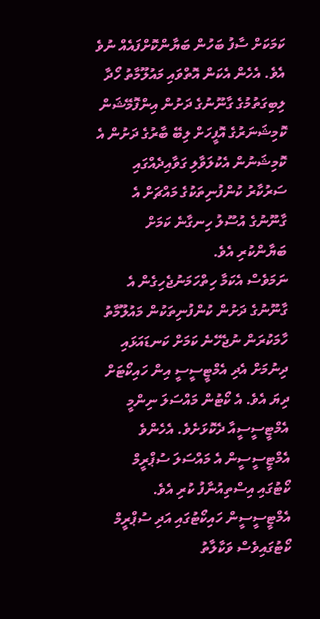ކަމަކަށް ސާފު ބަހުން ބަޔާންކޮށްފައެއް ނުވެ އެވެ. އެހެން އެކަން އޮތްވައި މައުލޫމާތު ހޯދާ ލިބިގަތުމުގެ ގާނޫނުގެ ދަށުން އިންފޮމޭޝަން ކޮމިޝަނަރުގެ އޮފީހަށް ލިބޭ ބާރުގެ ދަށުން އެ ކޮމިޝަނުން އެކުލަވާލި ގަވާއިދެއްގައި ސަރުކާރު ކުންފުނިތަކުގެ މައްޗަށް އެ ގާނޫނުގެ އުސޫލު ހިނގާނެ ކަމަށް ބަޔާންކުރި އެވެ.
ނަމަވެސް އެކަމާ ހިތްހަމަނުޖެހިގެން އެ ގާނޫނުގެ ދަށުން ކުންފުނިތަކުން މައުލޫމާތު ހާމަކުރަން ނުޖެހޭނެ ކަމަށް ކަނޑައަޅައި ދިނުމަށް އެދި އެމްޓީސީސީ އިން ހައިކޯޓަށް ދިޔަ އެވެ. އެ ކޯޓުން މައްސަލަ ނިންމީ އެމްޓީސީސީއާ ދެކޮޅަށެވެ. އެހެންވެ އެމްޓީސީސީން އެ މައްސަލަ ސުޕްރީމް ކޯޓުގައި އިސްތިއުނާފު ކުރި އެވެ.
އެމްޓީސީސީން ހައިކޯޓުގައި އަދި ސުޕްރީމް ކޯޓުގައިވެސް ވަކާލާތު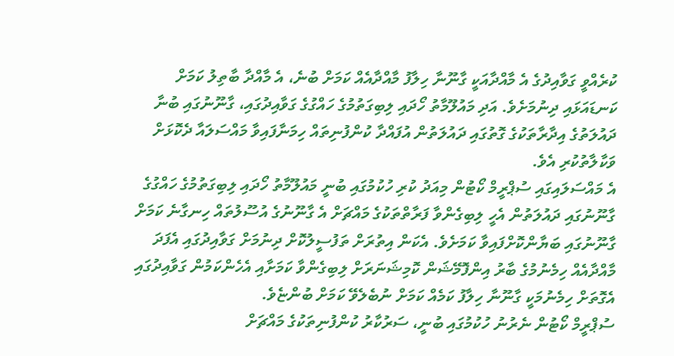ކުރެއްވީ ގަވާއިދުގެ އެ މާއްދާއަކީ ގާނޫނާ ހިލާފު މާއްދާއެއް ކަމަށް ބުނެ، އެ މާއްދާ ބާތިލު ކަމަށް ކަނޑައަޅައި ދިނުމަށެވެ. އަދި މައުލޫމާތު ހޯދައި ލިބިގަތުމުގެ ހައްގުގެ ގަވާއިދުގައި، ގާނޫނުގައި ބުނާ ދައުލަތުގެ އިދާރާތަކުގެ ގޮތުގައި ދައުލަތުން އުފައްދާ ކުންފުނިތައް ހިމަނާފައިވާ މައްސަލައާ ދެކޮޅަށް ވަކާލާތުކުރި އެވެ.
އެ މައްސަލައިގައި ސުޕްރީމް ކޯޓުން މިއަދު ކުރި ހުކުމުގައި ބުނީ މައުލޫމާތު ހޯދައި ލިބިގަތުމުގެ ހައްގުގެ ގާނޫނުގައި ދައުލަތުން އެހީ ލިބިގެންވާ ފަރާތްތަކުގެ މައްޗަށް އެ ގާނޫނުގެ އުސޫލުތައް ހިނގާނެ ކަމަށް ގާނޫނުގައި ބަޔާންކޮށްފައިވާ ކަމަށެވެ. އެކަން އިތުރަށް ތަފުސީލުކޮށް ދިނުމަށް ގަވާއިދުގައި އެފަދަ މާއްދާއެއް ހިމެނުމުގެ ބާރު އިންފޮމޭޝަން ކޮމިޝަނަރަށް ލިބިގެންވާ ކަމަށާއި އެހެންކަމުން ގަވާއިދުގައި އެގޮތަށް ހިމެނުމަކީ ގާނޫނާ ހިލާފު ކަމެއް ކަމަށް ނުބެލެވޭ ކަމަށް ބުންޏެވެ.
ސުޕްރީމް ކޯޓުން ނެރުނު ހުކުމުގައި ބުނީ، ސަރުކާރު ކުންފުނިތަކުގެ މައްޗަށް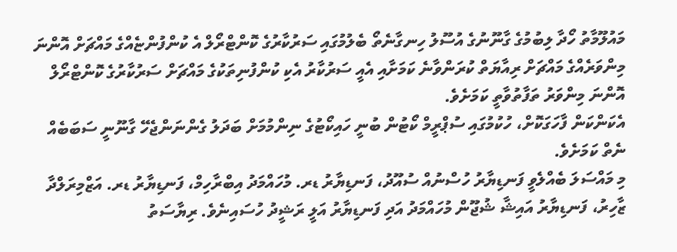މައުލޫމާތު ހޯދާ ލިބުމުގެ ގާނޫނުގެ އުސޫލު ހިނގާނެތޯ ބެލުމުގައި ސަރުކާރުގެ ކޮންޓްރޯލް އެ ކުންފުންޏެއްގެ މައްޗަށް އޮންނަ މިންވަރެއްގެ މައްޗަށް ރިއާޔަތް ކުރަންވާނެ ކަމަށާއި އެއީ ސަރުކާރު އެކި ކުންފުނިތަކުގެ މައްޗަށް ސަރުކާރުގެ ކޮންޓްރޯލް އޮންނަ މިންވަރު ތަފާތުވާތީ ކަމަށެވެ.
އެކަންކަން ފާހަގަކޮށް، ހުކުމުގައި ސުޕްރީމް ކޯޓުން ބުނީ ހައިކޯޓުގެ ނިންމުމަށް ބަދަލު ގެންނަންޖެހޭ ގާނޫނީ ސަބަބެއް ނެތް ކަމަށެވެ.
މި މައްސަލަ ބެއްލެވީ ފަނޑިޔާރު ހުސްނުއް ސުއޫދު، ފަނޑިޔާރު ޑރ. މުހައްމަދު އިބްރާހިމް، ފަނޑިޔާރު ޑރ. އަޒްމިރަލްދާ ޒާހިރު، ފަނޑިޔާރު އައިޝާ ޝުޖޫން މުހައްމަދު އަދި ފަނޑިޔާރު އަލީ ރަޝީދު ހުސައިނެވެ. ރިޔާސަތު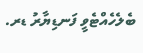ބެލެހެއްޓެވީ ފަނޑިޔާރު ޑރ.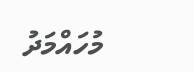މުހައްމަދު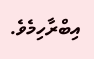އިބްރާހިމެވެ.